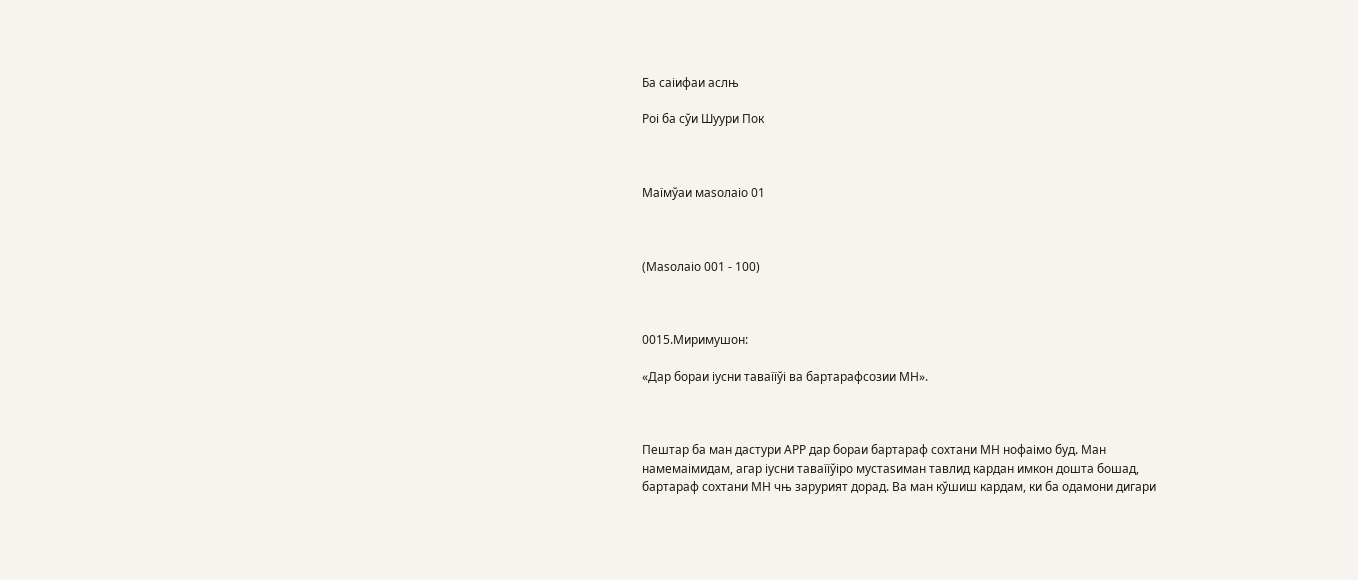Ба саіифаи аслњ

Роі ба сўи Шуури Пок



Маїмўаи маѕолаіо 01



(Маѕолаіо 001 - 100)



0015.Миримушон:

«Дар бораи іусни таваїїўі ва бартарафсозии МН».



Пештар ба ман дастури АРР дар бораи бартараф сохтани МН нофаімо буд. Ман намемаімидам, агар іусни таваїїўіро мустаѕиман тавлид кардан имкон дошта бошад, бартараф сохтани МН чњ зарурият дорад. Ва ман кўшиш кардам, ки ба одамони дигари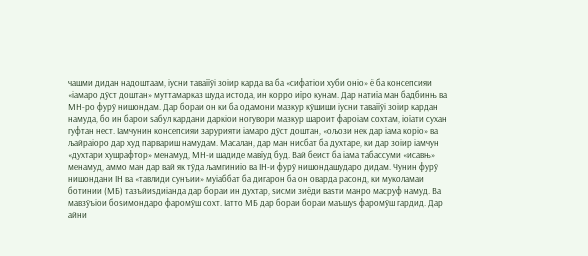чашми дидан надоштаам, іусни таваїїўі зоіир карда ва ба «сифатіои хуби оніо» ё ба консепсияи «іамаро дўст доштан» муттамарказ шуда истода, ин корро иїро кунам. Дар натиїа ман бадбинњ ва МН-ро фурў нишондам. Дар бораи он ки ба одамони мазкур кўшиши іусни таваїїўі зоіир кардан намуда, бо ин барои ѕабул кардани даркіои ногувори мазкур шароит фароіам сохтам, іоїати сухан гуфтан нест. Іамчунин консепсияи зарурияти іамаро дўст доштан, «ољози нек дар іама коріо» ва љайраіоро дар худ парвариш намудам. Масалан, дар ман нисбат ба духтаре, ки дар зоіир іамчун «духтари хушрафтор» менамуд, МН-и шадиде мавїуд буд. Вай беист ба іама табассуми «исавњ» менамуд, аммо ман дар вай як тўда љамгиниіо ва ІН-и фурў нишондашударо дидам. Чунин фурў нишондани ІН ва «тавлиди сунъии» муіаббат ба дигарон ба он оварда расонд, ки муколамаи ботинии (МБ) тазъйиѕдиіанда дар бораи ин духтар, ѕисми зиёди ваѕти манро масруф намуд. Ва мавзўъіои боѕимондаро фаромўш сохт. Іатто МБ дар бораи бораи маъшуѕ фаромўш гардид. Дар айни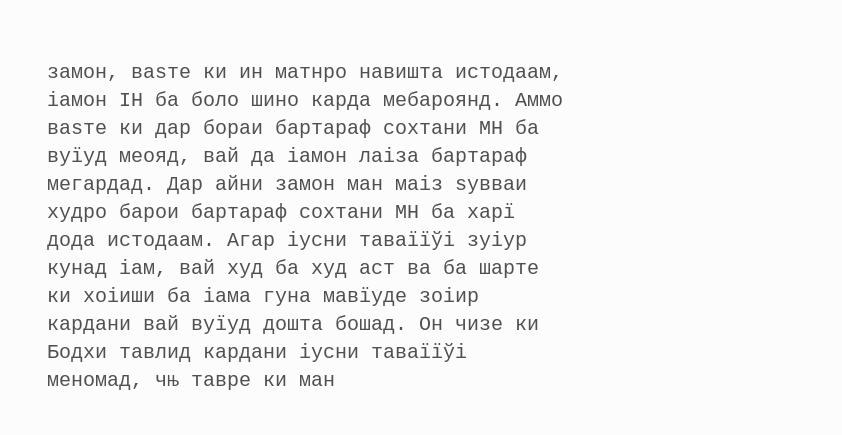замон, ваѕте ки ин матнро навишта истодаам, іамон ІН ба боло шино карда мебароянд. Аммо ваѕте ки дар бораи бартараф сохтани МН ба вуїуд меояд, вай да іамон лаіза бартараф мегардад. Дар айни замон ман маіз ѕувваи худро барои бартараф сохтани МН ба харї дода истодаам. Агар іусни таваїїўі зуіур кунад іам, вай худ ба худ аст ва ба шарте ки хоіиши ба іама гуна мавїуде зоіир кардани вай вуїуд дошта бошад. Он чизе ки Бодхи тавлид кардани іусни таваїїўі меномад, чњ тавре ки ман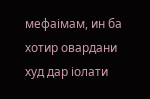мефаімам, ин ба хотир овардани худ дар іолати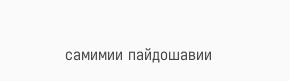самимии пайдошавии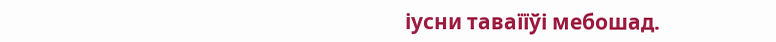іусни таваїїўі мебошад.